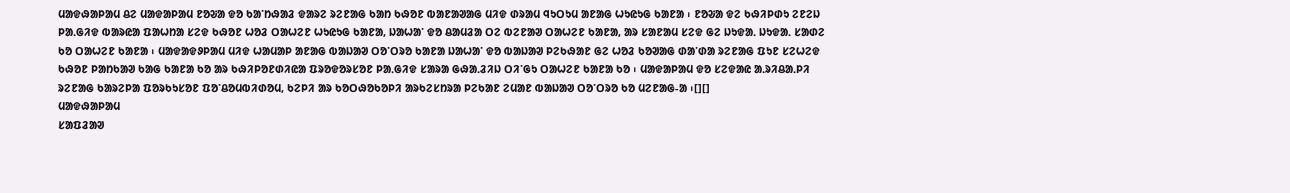ᱢᱟᱫᱷᱟᱞᱟᱢ ᱪᱮ ᱢᱟᱫᱟᱞᱟᱢ ᱱᱚᱶᱟ ᱫᱚ ᱠᱟᱸᱴᱷᱟᱲ ᱫᱟᱨᱮ ᱨᱮᱱᱟᱜ ᱠᱟᱴ ᱠᱷᱚᱱ ᱵᱟᱱᱟᱣᱟᱜ ᱢᱤᱫ ᱰᱨᱟᱢ ᱧᱩᱛᱩᱢ ᱟᱱᱟᱜ ᱦᱩᱭᱩᱜ ᱠᱟᱱᱟ ᱾ ᱱᱚᱶᱟ ᱫᱮ ᱠᱷᱤᱞᱰᱩ ᱮᱱᱮᱡ ᱞᱟᱹᱜᱤᱫ ᱵᱟᱨᱭᱟ ᱯᱟᱦᱴᱟ ᱥᱮᱫ ᱠᱷᱚᱱ ᱦᱚᱲ ᱛᱟᱦᱮᱱ ᱦᱩᱭᱩᱜ ᱠᱟᱱᱟ, ᱡᱟᱦᱟᱸ ᱫᱚ ᱪᱟᱢᱲᱟ ᱛᱮ ᱵᱮᱱᱟᱣ ᱛᱟᱦᱮᱱ ᱠᱟᱱᱟ, ᱟᱨ ᱥᱟᱱᱟᱢ ᱥᱮᱫ ᱜᱮ ᱡᱩᱫᱟᱹ ᱡᱩᱫᱟᱹ ᱥᱟᱰᱮ ᱠᱚ ᱛᱟᱦᱮᱱ ᱠᱟᱱᱟ ᱾ ᱢᱟᱫᱟᱫᱽᱞᱟᱢ ᱢᱤᱫ ᱦᱟᱢᱟᱞ ᱟᱱᱟᱜ ᱵᱟᱡᱟᱣ ᱛᱚᱸᱛᱨᱚ ᱠᱟᱱᱟ ᱡᱟᱦᱟᱸ ᱫᱚ ᱵᱟᱡᱟᱣ ᱞᱮᱠᱷᱟᱱ ᱜᱮ ᱦᱚᱲ ᱠᱚᱣᱟᱜ ᱰᱟᱸᱰᱟ ᱨᱮᱱᱟᱜ ᱯᱩᱱ ᱥᱮᱦᱮᱫ ᱠᱷᱚᱱ ᱞᱟᱴᱠᱟᱣ ᱠᱟᱜ ᱠᱟᱱᱟ ᱠᱚ ᱟᱨ ᱠᱷᱤᱞᱚᱱᱰᱤᱭᱟ ᱯᱨᱚᱫᱚᱨᱥᱚᱱ ᱞᱟᱹᱜᱤᱫ ᱥᱟᱨᱟ ᱜᱷᱟᱹᱲᱤᱡ ᱛᱤᱸᱜᱩ ᱛᱟᱦᱮᱱ ᱠᱟᱱᱟ ᱠᱚ ᱾ ᱢᱟᱫᱟᱞᱟᱢ ᱫᱚ ᱥᱮᱫᱟᱭ ᱟᱹᱨᱤᱪᱟᱹᱞᱤ ᱨᱮᱱᱟᱜ ᱠᱟᱨᱮᱞᱟ ᱯᱚᱨᱠᱩᱥᱚᱱ ᱯᱚᱸᱪᱚᱢᱵᱤᱰᱚᱢ, ᱠᱮᱞᱤ ᱟᱨ ᱠᱚᱛᱷᱚᱠᱚᱞᱤ ᱟᱨᱠᱮᱥᱴᱨᱟ ᱞᱮᱠᱟᱱ ᱮᱢᱟᱱ ᱵᱟᱡᱟᱣ ᱛᱚᱸᱛᱨᱚ ᱠᱚ ᱢᱮᱱᱟᱜ-ᱟ ᱾[][]
ᱢᱟᱫᱷᱟᱞᱟᱢ
ᱥᱟᱯᱲᱟᱣ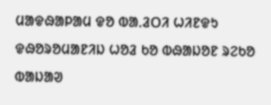ᱢᱟᱫᱷᱟᱞᱟᱢ ᱫᱚ ᱵᱟᱹᱲᱛᱤ ᱦᱤᱱᱫᱩ ᱫᱷᱚᱨᱚᱢᱟᱱᱤᱡ ᱦᱚᱲ ᱠᱚ ᱵᱷᱟᱡᱚᱱ ᱨᱮᱠᱚ ᱵᱟᱡᱟᱣ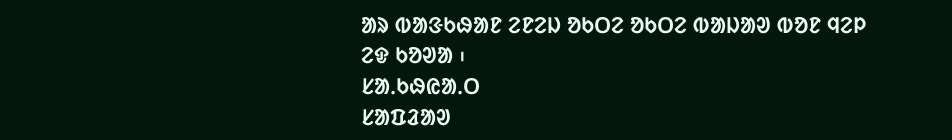ᱟᱨ ᱵᱟᱝᱠᱷᱟᱱ ᱮᱱᱮᱡ ᱚᱠᱛᱮ ᱚᱠᱛᱮ ᱵᱟᱡᱟᱣ ᱵᱚᱱ ᱧᱮᱞ ᱮᱫ ᱠᱚᱣᱟ ᱾
ᱥᱟᱹᱠᱷᱭᱟᱹᱛ
ᱥᱟᱯᱲᱟᱣ